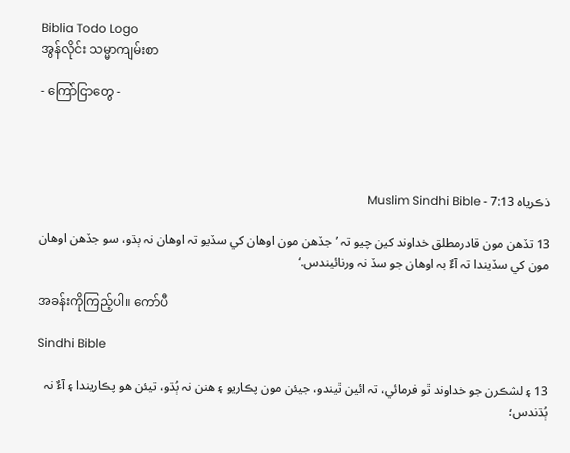Biblia Todo Logo
အွန်လိုင်း သမ္မာကျမ်းစာ

- ကြော်ငြာတွေ -




ذڪرياہ 7:13 - Muslim Sindhi Bible

13 تڏهن مون قادر‌مطلق خداوند کين چيو تہ ’جڏهن مون اوهان کي سڏيو تہ اوهان نہ ٻڌو، سو جڏهن اوهان مون کي سڏيندا تہ آءٌ بہ اوهان جو سڏ نہ ورنائيندس.‘

အခန်းကိုကြည့်ပါ။ ကော်ပီ

Sindhi Bible

13 ۽ لشڪرن جو خداوند ٿو فرمائي، تہ ائين ٿيندو، جيئن مون پڪاريو ۽ هنن نہ ٻُڌو، تيئن هو پڪاريندا ۽ آءٌ نہ ٻُڌندس؛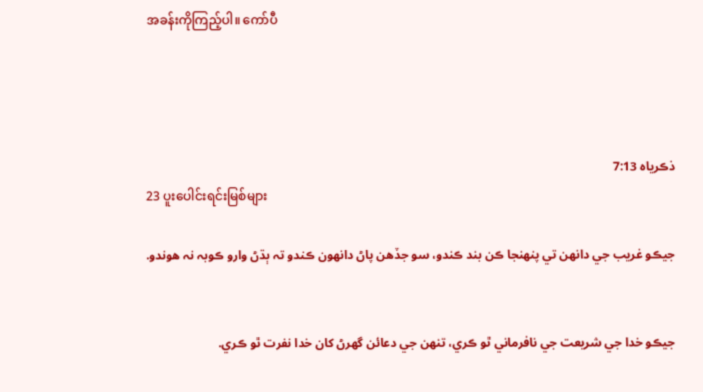အခန်းကိုကြည့်ပါ။ ကော်ပီ




ذڪرياہ 7:13
23 ပူးပေါင်းရင်းမြစ်များ

جيڪو غريب جي دانهن تي پنهنجا ڪن بند ڪندو، سو جڏهن پاڻ دانهون ڪندو تہ ٻڌڻ وارو ڪوبہ نہ هوندو.


جيڪو خدا جي شريعت جي نافرماني ٿو ڪري، تنهن جي دعائن گھرڻ کان خدا نفرت ٿو ڪري.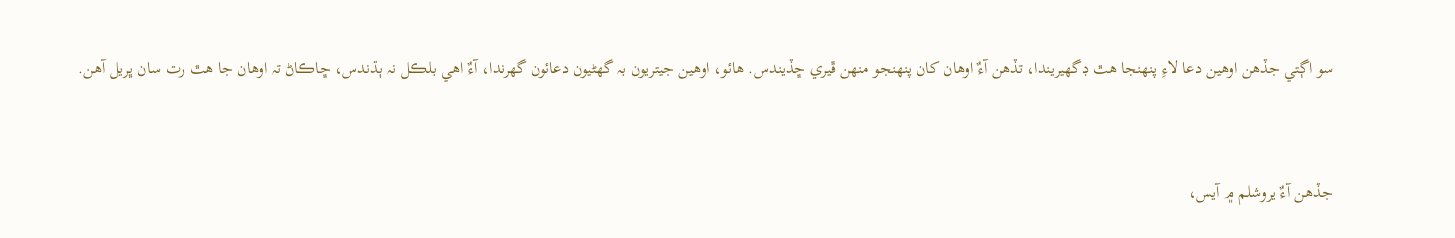سو اڳتي جڏهن اوهين دعا لاءِ پنهنجا هٿ ڊگھيريندا، تڏهن آءٌ اوهان کان پنهنجو منهن ڦيري ڇڏيندس. هائو، اوهين جيتريون بہ گھڻيون دعائون گھرندا، آءٌ اهي بلڪل نہ ٻڌندس، ڇاڪاڻ تہ اوهان جا هٿ رت سان ڀريل آهن.


جڏهن آءٌ يروشلم ۾ آيس،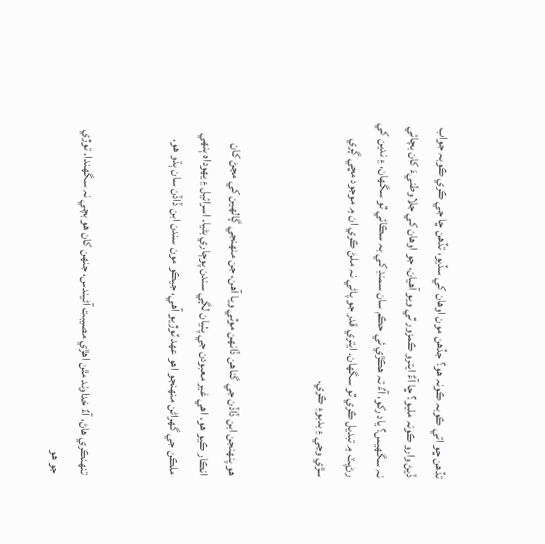تڏهن ڇو اتي ڪوبہ ڪونہ هو؟ جڏهن مون اوهان کي سڏيو، تڏهن ڇا جي ڪري ڪوبہ جواب ڏيڻ وارو ڪونہ مليو؟ ڇا آءٌ ايترو ڪمزور ٿي ويو آهيان، جو اوهان کي جلاوطنيءَ کان بچائي نہ سگھيس؟ ياد رکو، آءٌ تہ هڪڙي ئي حڪم سان سمنڊ کي بہ سڪائي ٿو سگھان، ۽ ندين کي رڻ‌پٽ ۾ تبديل ڪري ٿو سگھان. ايتري قدر جو پاڻي نہ ملڻ ڪري ان ۾ موجود مڇي ڳري سڙي وڃي ۽ بدبوءِ ڪري.


هو پنهنجن ابن ڏاڏن جي گناهن ڏانهن موٽي ويا آهن، جن منهنجي ڳالهين کي مڃڻ کان انڪار ڪيو هو. اهي غير معبودن جي پٺيان لڳي سندن پوڄاري بڻيا. اسرائيل ۽ يهوداہ ٻنهي ملڪن جي گھراڻن منهنجو اهو عهد ٽوڙيو آهي، جيڪو مون سندن ابن ڏاڏن سان ٻڌو هو.


تنهنڪري هاڻ، آءٌ خداوند مٿن اهڙي مصيبت آڻيندس، جنهن کان هو بچي نہ سگھندا. توڙي جو هو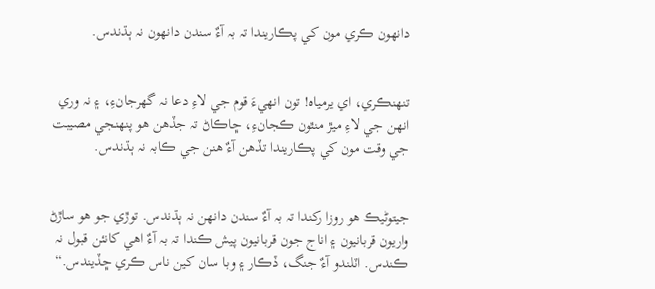دانهون ڪري مون کي پڪاريندا تہ بہ آءٌ سندن دانهون نہ ٻڌندس.


تنهنڪري، اي يرمياہ! تون انهيءَ قوم جي لاءِ دعا نہ گھرجانءِ، ۽ نہ وري انهن جي لاءِ ميڙ منٿون ڪجانءِ، ڇاڪاڻ تہ جڏهن هو پنهنجي مصيبت جي وقت مون کي پڪاريندا تڏهن آءٌ هنن جي ڪابہ نہ ٻڌندس.


جيتوڻيڪ هو روزا رکندا تہ بہ آءٌ سندن دانهن نہ ٻڌندس. توڙي جو هو ساڙڻ واريون قربانيون ۽ اناج جون قربانيون پيش ڪندا تہ بہ آءٌ اهي کانئن قبول نہ ڪندس. اٽلندو آءٌ جنگ، ڏڪار ۽ وبا سان کين ناس ڪري ڇڏيندس.“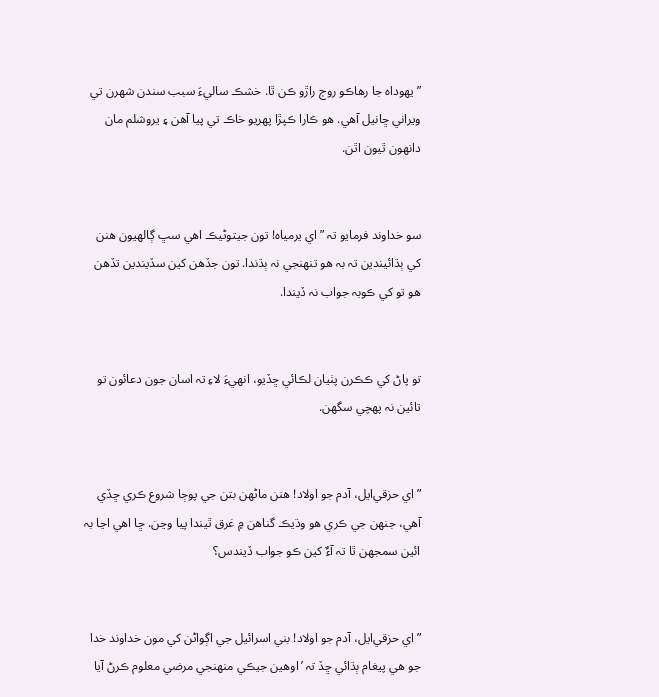”يهوداہ جا رهاڪو روڄ راڙو ڪن ٿا. خشڪ ساليءَ سبب سندن شهرن تي ويراني ڇانيل آهي. هو ڪارا ڪپڙا پهريو خاڪ تي پيا آهن ۽ يروشلم مان دانهون ٿيون اٿن.


سو خداوند فرمايو تہ ”اي يرمياہ! تون جيتوڻيڪ اهي سڀ ڳالهيون هنن کي ٻڌائيندين تہ بہ هو تنهنجي نہ ٻڌندا. تون جڏهن کين سڏيندين تڏهن هو تو کي ڪوبہ جواب نہ ڏيندا.


تو پاڻ کي ڪڪرن پٺيان لڪائي ڇڏيو، انهيءَ لاءِ تہ اسان جون دعائون تو تائين نہ پهچي سگھن.


”اي حزقي‌ايل، آدم جو اولاد! هنن ماڻهن بتن جي پوڄا شروع ڪري ڇڏي آهي، جنهن جي ڪري هو وڌيڪ گناهن ۾ غرق ٿيندا پيا وڃن. ڇا اهي اڃا بہ ائين سمجھن ٿا تہ آءٌ کين ڪو جواب ڏيندس؟


”اي حزقي‌ايل، آدم جو اولاد! بني اسرائيل جي اڳواڻن کي مون خداوند خدا جو هي پيغام ٻڌائي ڇڏ تہ ’اوهين جيڪي منهنجي مرضي معلوم ڪرڻ آيا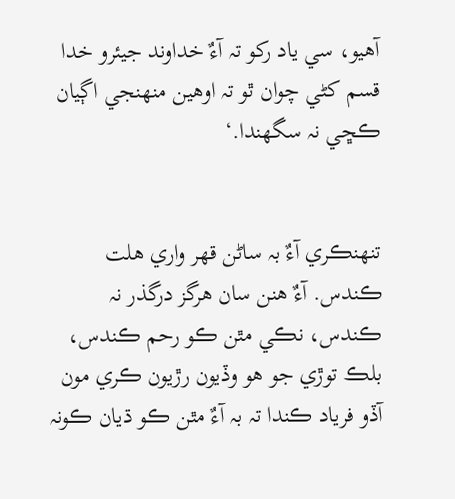آهيو، سي ياد رکو تہ آءٌ خداوند جيئرو خدا قسم کڻي چوان ٿو تہ اوهين منهنجي اڳيان ڪڇي نہ سگھندا.‘


تنهنڪري آءٌ بہ ساڻن قهر واري هلت ڪندس. آءٌ هنن سان هرگز درگذر نہ ڪندس، نڪي مٿن ڪو رحم ڪندس، بلڪ توڙي جو هو وڏيون رڙيون ڪري مون آڏو فرياد ڪندا تہ بہ آءٌ مٿن ڪو ڌيان ڪونہ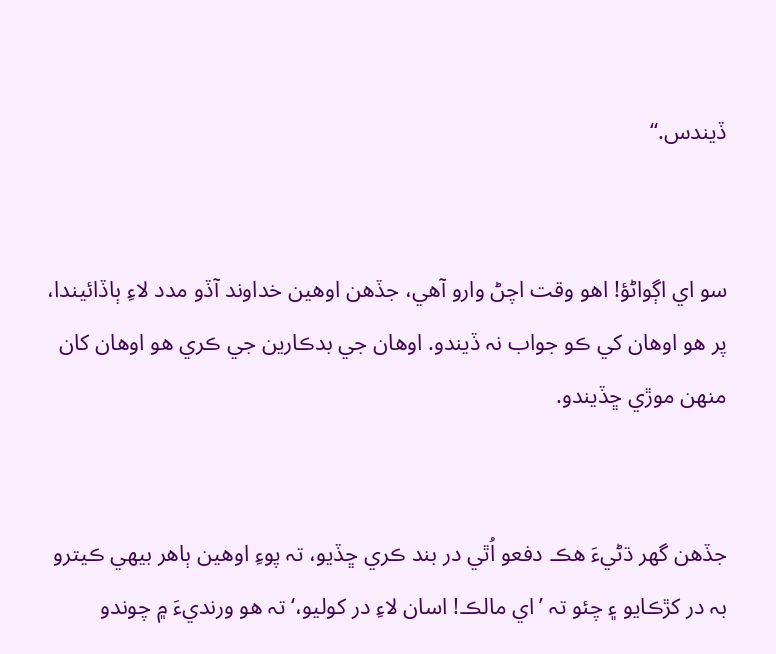ڏيندس.“


سو اي اڳواڻؤ! اهو وقت اچڻ وارو آهي، جڏهن اوهين خداوند آڏو مدد لاءِ ٻاڏائيندا، پر هو اوهان کي ڪو جواب نہ ڏيندو. اوهان جي بدڪارين جي ڪري هو اوهان کان منهن موڙي ڇڏيندو.


جڏهن گھر ڌڻيءَ هڪ دفعو اُٿي در بند ڪري ڇڏيو، تہ پوءِ اوهين ٻاهر بيهي ڪيترو بہ در کڙڪايو ۽ چئو تہ ’اي مالڪ! اسان لاءِ در کوليو،‘ تہ هو ورنديءَ ۾ چوندو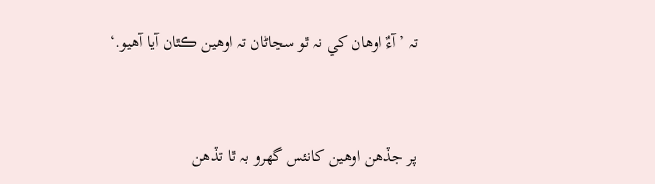تہ ’آءٌ اوهان کي نہ ٿو سڃاڻان تہ اوهين ڪٿان آيا آهيو.‘


پر جڏهن اوهين کانئس گھرو بہ ٿا تڏهن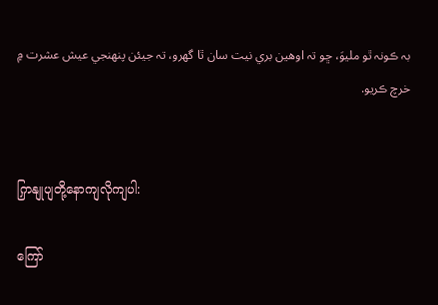بہ ڪونہ ٿو مليوَ، ڇو تہ اوهين بري نيت سان ٿا گھرو، تہ جيئن پنهنجي عيش عشرت ۾ خرچ ڪريو.


ကြှနျုပျတို့နောကျလိုကျပါ:

ကြော်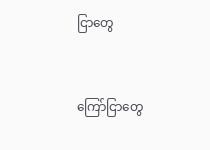ငြာတွေ


ကြော်ငြာတွေ